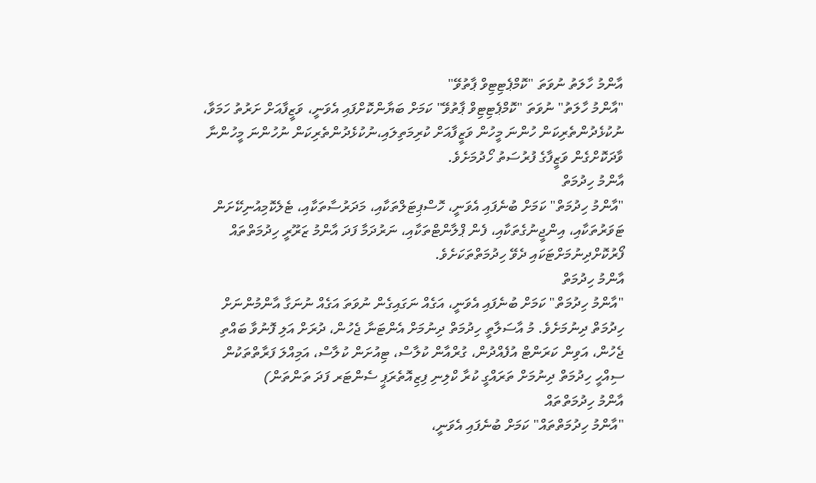އާންމު ހާލަތު ނުވަތަ "ކޮމްޕެޓިޓިވް ޕާތުވޭ"
"އާންމު ހާލަތު" ނުވަތަ "ކޮމްޕެޓިޓިވް ޕާތުވޭ" ކަމަށް ބަޔާންކޮށްފައި އެވަނީ، ވަޒީފާއަށް ށަރުތު ހަމަވާ، ނުކުޅެދުންތެރިކަން ހުންނަ މީހުން ވަޒީފާއަށް ކުރިމަތިލައި،ނުކުޅެދުންތެރިކަން ނުހުންނަ މީހުންނާ ވާދަކޮށްގެން ވަޒީފާގެ ފުރުސަތު ހޯދުމަށެވެ.
އާންމު ހިދުމަތް
"އާންމު ހިދުމަތް" ކަމަށް ބުނެފައި އެވަނީ، ހޮސްޕިޓަލްތަކާއި، މަދަރުސާތަކާއި، ޓެލެކޮމިއުނިކޭށަން ޓަވަރުތަކާއި، އިންޖީނުގެތަކާއި، ފެން ޕްލާންޓްތަކާއި، ނަރުދަމާ ފަދަ އާންމު ޒަރޫރީ ހިދުމަތްތައް ފޯރުކޮށްދިނުމަށްޓަކައި ދެވޭ ހިދުމަތްތަކަށެވެ.
އާންމު ހިދުމަތް
"އާންމު ހިދުމަތް" ކަމަށް ބުނެފައި އެވަނީ، އަގެއް ނަގައިގެން ނުވަތަ އަގެއް ނުނަގާ އާންމުންނަށް ހިދުމަތް ދިނުމަށެވެ. މު އާސަލާތީ ހިދުމަތް ދިނުމަށް އެންޓަނާ ޖެހުން، ދުރަށް އަލި ފޮނުވާ ބައްތި ޖެހުން، އަވިން ކަރަންޓް އުފެއްދުން، ގުރްއާން ކުލާސް، ޓިއުށަން ކުލާސް، އަމިއްލަ ފަރާތްތަކުން ސިއްހީ ހިދުމަތް ދިނުމަށް ތަރައްގީ ކުރާ ކްލިނި ފިޒިއޮތެރަޕީ ސެންޓަރ ފަދަ ތަންތަން)
އާންމު ހިދުމަތްތައް
"އާންމު ހިދުމަތްތައް" ކަމަށް ބުނެފައި އެވަނީ،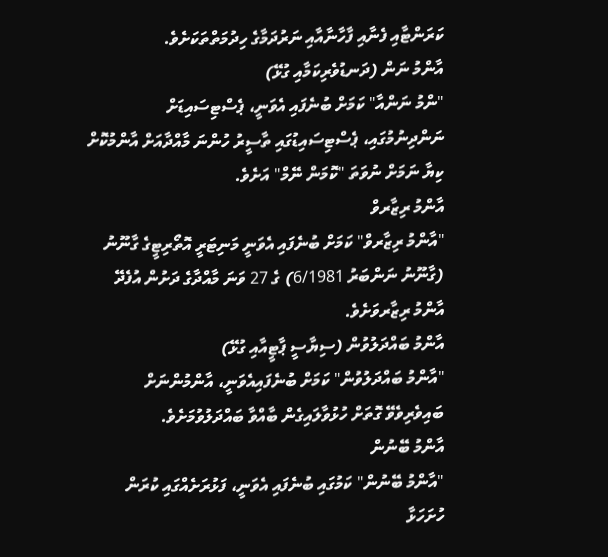ކަރަންޓާއި ފެނާއި ފާހާނާއާއި ނަރުދަމާގެ ހިދުމަތްތަކަށެވެ.
އާންމު ނަން (ދަނޑުވެރިކަމާއި ގުޅޭ)
"ންމު ނަންއާ" ކަމަށް ބުނެފައި އެވަނީ، ޕެސްޓިސައިޑަށް ނަންދިނުމުގައި، ޕެސްޓިސައިޑުގައި ތާސީރު ހުންނަ މާއްދާއަށް އާންމުކޮށް ކިޔާ ނަމަށް ނުވަތަ "ކޮމަން ނޭމް" އަށެވެ.
އާންމު ރިޒާރވް
"އާންމު ރިޒާރވް" ކަމަށް ބުނެފައި އެވަނީ މަނިޓަރީ އޮތޯރިޓީގެ ގާނޫނު (ގާނޫނު ނަންބަރު 6/1981) ގެ 27 ވަނަ މާއްދާގެ ދަށުން އުފެދޭ އާންމު ރިޒާރވަށެވެ.
އާންމު ބައްދަލުވުން (ސިޔާސީ ޕާޓީއާއި ގުޅޭ)
"އާންމު ބައްދަލުވުން" ކަމަށް ބުނެފައިއެވަނީ، އާންމުންނަށް ބައިވެރިވެވޭ ގޮތަށް ހުޅުވާލައިގެން ބާއްވާ ބައްދަލުވުމަށެވެ.
އާންމު ބޭނުން
"އާންމު ބޭނުން" ކަމުގައި ބުނެފައި އެވަނީ، ފަޅުރަށެއްގައި ކުރަން ހުށަހަޅާ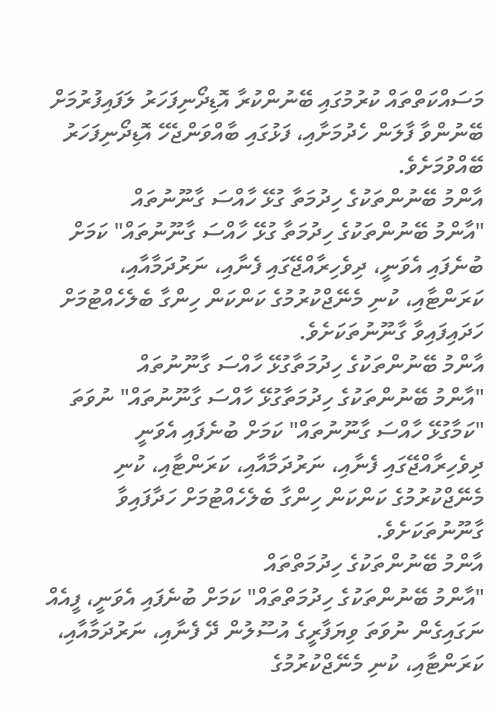މަސައްކަތްތައް ކުރުމުގައި ބޭނުންކުރާ އޮޑިދޯނިފަހަރު ލަފައިފުރުމަށް ބޭނުންވާ ފާލަން ހެދުމަށާއި، ފަޅުގައި ބާއްވަންޖެހޭ އޮޑިދޯނިފަހަރު ބޭއްވުމަށެވެ.
އާންމު ބޭނުންތަކުގެ ހިދުމަތާ ގުޅޭ ހާއްސަ ގާނޫނުތައް
"އާންމު ބޭނުންތަކުގެ ހިދުމަތާ ގުޅޭ ހާއްސަ ގާނޫނުތައް" ކަމަށް ބުނެފައި އެވަނީ، ދިވެހިރާއްޖޭގައި ފެނާއި، ނަރުދަމާއާއި، ކަރަންޓާއި، ކުނި މެނޭޖްކުރުމުގެ ކަންކަން ހިންގާ ބެލެހެއްޓުމަށް ހަދައިފައިވާ ގާނޫނުތަކަށެވެ.
އާންމު ބޭނުންތަކުގެ ހިދުމަތާގުޅޭ ހާއްސަ ގާނޫނުތައް
"އާންމު ބޭނުންތަކުގެ ހިދުމަތާގުޅޭ ހާއްސަ ގާނޫނުތައް" ނުވަތަ "ކަމާގުޅޭ ހާއްސަ ގާނޫނުތައް" ކަމަށް ބުނެފައި އެވަނީ ދިވެހިރާއްޖޭގައި ފެނާއި، ނަރުދަމާއާއި، ކަރަންޓާއި، ކުނި މެނޭޖްކުރުމުގެ ކަންކަން ހިންގާ ބެލެހެއްޓުމަށް ހަދާފައިވާ ގާނޫނުތަކަށެވެ.
އާންމު ބޭނުންތަކުގެ ހިދުމަތްތައް
"އާންމު ބޭނުންތަކުގެ ހިދުމަތްތައް" ކަމަށް ބުނެފައި އެވަނީ، ފީއެއް ނަގައިގެން ނުވަތަ ވިޔަފާރީގެ އުސޫލުން ދޭ ފެނާއި، ނަރުދަމާއާއި، ކަރަންޓާއި، ކުނި މެނޭޖްކުރުމުގެ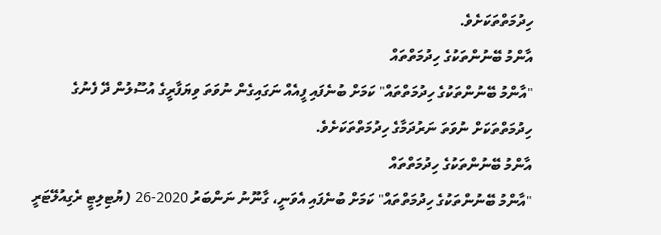ހިދުމަތްތަކަށެވެ.
އާންމު ބޭނުންތަކުގެ ހިދުމަތްތައް
"އާންމު ބޭނުންތަކުގެ ހިދުމަތްތައް" ކަމަށް ބުނެފައި ފީއެއް ނަގައިގެން ނުވަތަ ވިޔަފާރީގެ އުސޫލުން ދޭ ފެނުގެ ހިދުމަތްތަކަށް ނުވަތަ ނަރުދަމާގެ ހިދުމަތްތަކަށެވެ.
އާންމު ބޭނުންތަކުގެ ހިދުމަތްތައް
"އާންމު ބޭނުންތަކުގެ ހިދުމަތްތައް" ކަމަށް ބުނެފައި އެވަނީ، ގާނޫނު ނަންބަރު 2020-26 (ޔުޓިލިޓީ ރެގިއުލޭޓަރީ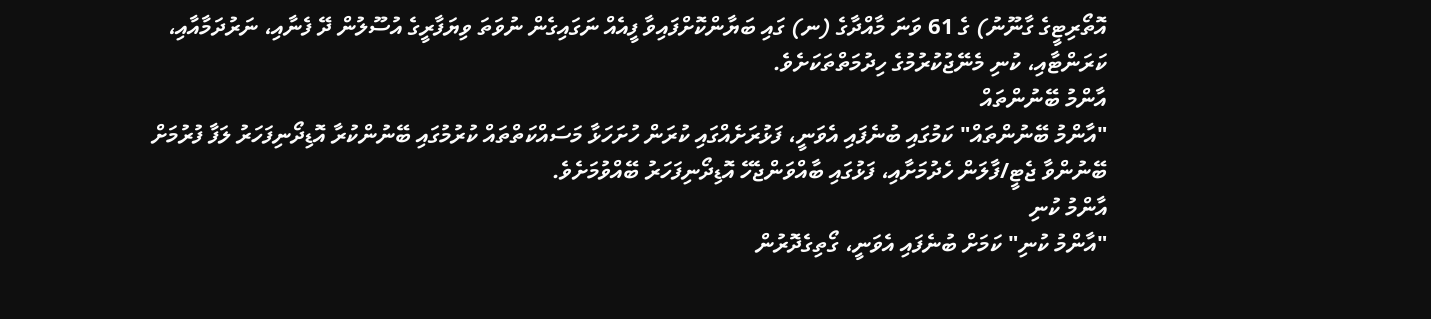އޮތޯރިޓީގެ ގާނޫނު) ގެ 61 ވަނަ މާއްދާގެ (ނ) ގައި ބަޔާންކޮށްފައިވާ ފީއެއް ނަގައިގެން ނުވަތަ ވިޔަފާރީގެ އުސޫލުން ދޭ ފެނާއި، ނަރުދަމާއާއި، ކަރަންޓާއި، ކުނި މެނޭޖުކުރުމުގެ ހިދުމަތްތަކަށެވެ.
އާންމު ބޭނުންތައް
"އާންމު ބޭނުންތައް" ކަމުގައި ބުނެފައި އެވަނީ، ފަޅުރަށެއްގައި ކުރަން ހުށަހަޅާ މަސައްކަތްތައް ކުރުމުގައި ބޭނުންކުރާ އޮޑިދޯނިފަހަރު ލަފާ ފުރުމަށް ބޭނުންވާ ޖެޓީ/ފާލަން ހެދުމަށާއި، ފަޅުގައި ބާއްވަންޖެހޭ އޮޑިދޯނިފަހަރު ބޭއްވުމަށެވެ.
އާންމު ކުނި
"އާންމު ކުނި" ކަމަށް ބުނެފައި އެވަނީ، ގޯތިގެދޮރުން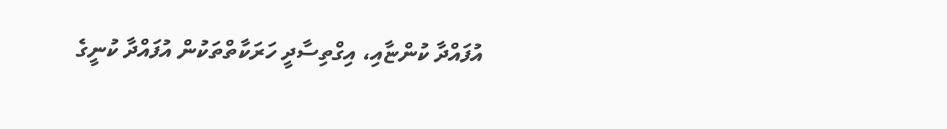އުފައްދާ ކުންޏާއި، އިގްތިސާދީ ހަރަކާތްތަކުން އުފައްދާ ކުނީގެ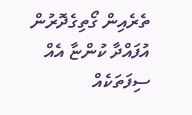ތެރެއިން ގޯތިގެދޮރުން އުފައްދާ ކުންޏާ އެއް ސިފަތަކެއް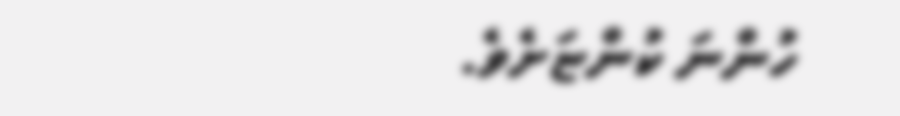ހުންނަ ކުންޏަށެވެ.